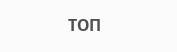ТОП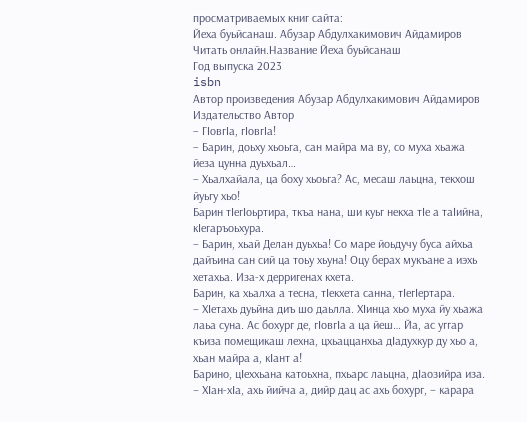просматриваемых книг сайта:
Йеха буьйсанаш. Абузар Абдулхакимович Айдамиров
Читать онлайн.Название Йеха буьйсанаш
Год выпуска 2023
isbn
Автор произведения Абузар Абдулхакимович Айдамиров
Издательство Автор
– ГIовгIа, гIовгIа!
– Барин, доьху хьоьга, сан майра ма ву, со муха хьажа йеза цунна дуьхьал…
– Хьалхайала, ца боху хьоьга? Ас, месаш лаьцна, текхош йуьгу хьо!
Барин тIегIоьртира, ткъа нана, ши куьг некха тIе а таIийна, кIегаръоьхура.
– Барин, хьай Делан дуьхьа! Со маре йоьдучу буса айхьа дайъина сан сий ца тоьу хьуна! Оцу берах мукъане а иэхь хетахьа. Иза-х дерригенах кхета.
Барин, ка хьалха а тесна, тIекхета санна, тIегIертара.
– ХIетахь дуьйна диъ шо даьлла. ХIинца хьо муха йу хьажа лаьа суна. Ас бохург де, гIовгIа а ца йеш… Йа, ас уггар къиза помещикаш лехна, цхьаццанхьа дIадухкур ду хьо а, хьан майра а, кIант а!
Барино, цIеххьана катоьхна, пхьарс лаьцна, дIаозийра иза.
– ХIан-хIа, ахь йийча а, дийр дац ас ахь бохург, – карара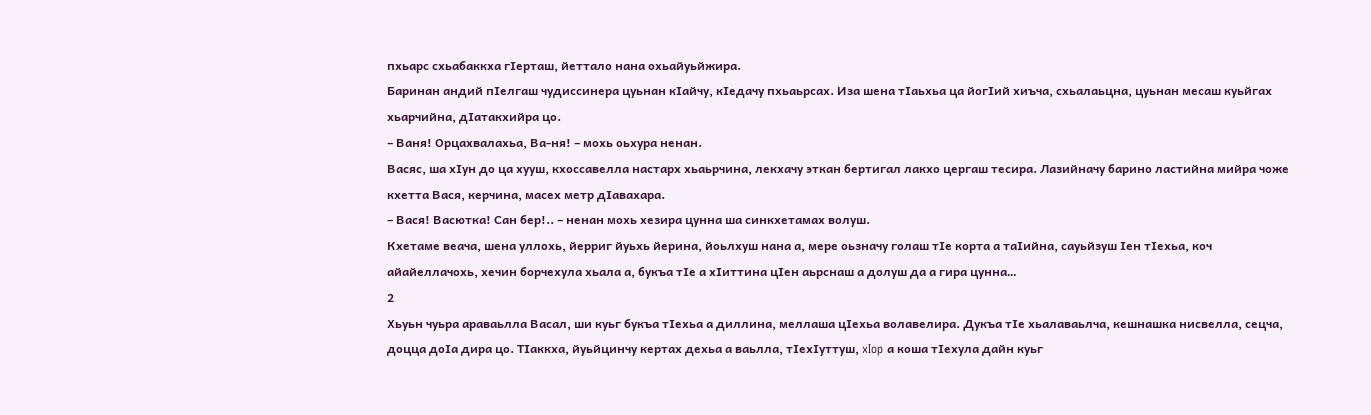пхьарс схьабаккха гIерташ, йеттало нана охьайуьйжира.
Баринан андий пIелгаш чудиссинера цуьнан кIайчу, кIедачу пхьаьрсах. Иза шена тIаьхьа ца йогIий хиъча, схьалаьцна, цуьнан месаш куьйгах хьарчийна, дIатакхийра цо.
– Ваня! Орцахвалахьа, Ва-ня! – мохь оьхура ненан.
Васяс, ша хIун до ца хууш, кхоссавелла настарх хьаьрчина, лекхачу эткан бертигал лакхо цергаш тесира. Лазийначу барино ластийна мийра чоже кхетта Вася, керчина, масех метр дIавахара.
– Вася! Васютка! Сан бер!.. – ненан мохь хезира цунна ша синкхетамах волуш.
Кхетаме веача, шена уллохь, йерриг йуьхь йерина, йоьлхуш нана а, мере оьзначу голаш тIе корта а таIийна, сауьйзуш Iен тIехьа, коч айайеллачохь, хечин борчехула хьала а, букъа тIе а хIиттина цIен аьрснаш а долуш да а гира цунна…
2
Хьуьн чуьра араваьлла Васал, ши куьг букъа тIехьа а диллина, меллаша цIехьа волавелира. Дукъа тIе хьалаваьлча, кешнашка нисвелла, сецча, доцца доIа дира цо. ТIаккха, йуьйцинчу кертах дехьа а ваьлла, тIехIуттуш, xIop а коша тIехула дайн куьг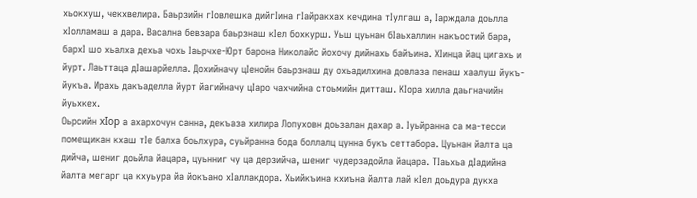хьокхуш, чекхвелира. Баьрзийн гIовлешка дийгIина гIайракхах кечдина тIулгаш а, Iарждала доьлла хIолламаш а дара. Васална бевзара баьрзнаш кIел бохкурш. Уьш цуьнан бIаьхаллин накъостий бара, бархI шо хьалха дехьа чохь Iаьрчхе-Юрт барона Николайс йохочу дийнахь байъина. ХIинца йац цигахь и йурт. Лаьттаца дIашарйелла. Дохийначу цIенойн баьрзнаш ду охьадилхина довлаза пенаш хаалуш йукъ-йукъа. Ирахь дакъаделла йурт йагийначу цIаро чахчийна стоьмийн дитташ. КIора хилла даьгначийн йуьхкех.
Оьрсийн xIop а ахархочун санна, декъаза хилира Лопуховн доьзалан дахар а. Iуьйранна са ма-тесси помещикан кхаш тIе балха боьлхура, суьйранна бода боллалц цунна букъ сеттабора. Цуьнан йалта ца дийча, шениг доьйла йацара, цуьнниг чу ца дерзийча, шениг чудерзадойла йацара. ТIаьхьа дIадийна йалта мегарг ца кхуьура йа йокъано хIаллакдора. Хьийкъина кхиъна йалта лай кIел доьдура дукха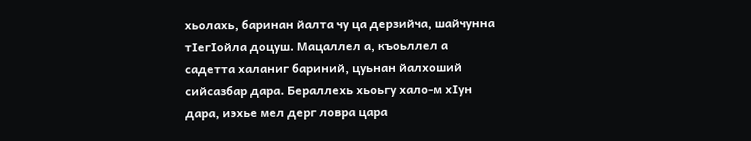хьолахь, баринан йалта чу ца дерзийча, шайчунна тIегIойла доцуш. Мацаллел а, къоьллел а садетта халаниг бариний, цуьнан йалхоший сийсазбар дара. Бераллехь хьоьгу хало-м хIун дара, иэхье мел дерг ловра цара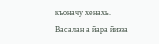къоначу хенахь. Васалан а йара йиэза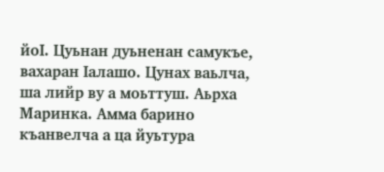йоI. Цуьнан дуьненан самукъе, вахаран Iалашо. Цунах ваьлча, ша лийр ву а моьттуш. Аьрха Маринка. Амма барино къанвелча а ца йуьтура